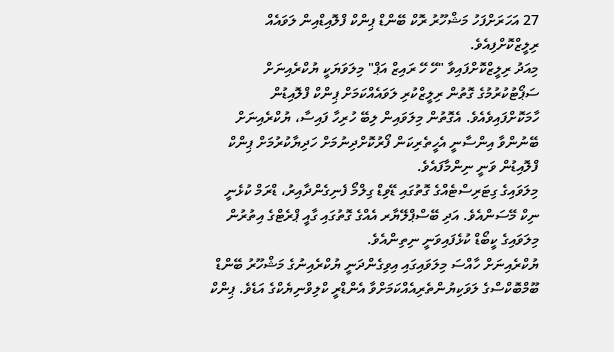27 އަހަރަށްފަހު މަޝްހޫރު ރޮކް ބޭންޑް ޕިންކް ފްލޮއިޑްއިން ލަވައެއް ރިލީޒްކޮށްފިއެވެ.
މިއަދު ރިލީޒްކޮށްފައިވާ "ހޭ ހޭ ރައިޒް އަޕް" މިލަވަޔަކީ ޔުކްރެއިނަށް ސަޕޯޓުކުރުމުގެ ގޮތުން ރިލީޒްކުރި ލަވައެއްކަމަށް ޕިންކް ފްލޮއިޑުން ހާމަކޮށްފައިވެއެވެ. އެގޮތުން މިލަވައިން ލިބޭ ހުރިހާ ފައިސާ، ޔުކްރެއިނަށް ބޭނުންވާ އިންސާނީ އެހީތެރިކަން ފޯރުކޮށްދިނުމަށް ހަދިޔާކުރުމަށް ޕިންކް ފްލޮއިޑުން ވަނީ ނިންމާފައެވެ.
މިލަވައިގެ ގިޓަރިސްޓެއްގެ ގޮތުގައި ޑޭވިޑް ގިލްމޯ ފެނިގެންދާއިރު، ޑްރަމް ކުޅެނީ ނިކް މޭސަންއެވެ. އަދި ބޭސްޕްލޭޔާރ އެއްގެ ގޮތުގައި ގާއީ ޕްރެޓްގެ އިތުރުން މިލަވައިގެ ކީބޯޑް ކުޅެފައިވަނީ ނިތިންއެވެ.
ޔުކްރެއިނަށް ހާއްސަ މިލަވައިގައި އިވިގެންދަނީ ޔުކްރެއިނުގެ މަޝްހޫރު ބޭންޑް ބޫމްބޮކްސްގެ ލަވަކިޔުންތެރިއެއްކަމަށްވާ އެންޑްރީ ކްލިވްނިޔެކްގެ އަޑެވެ. ޕިންކް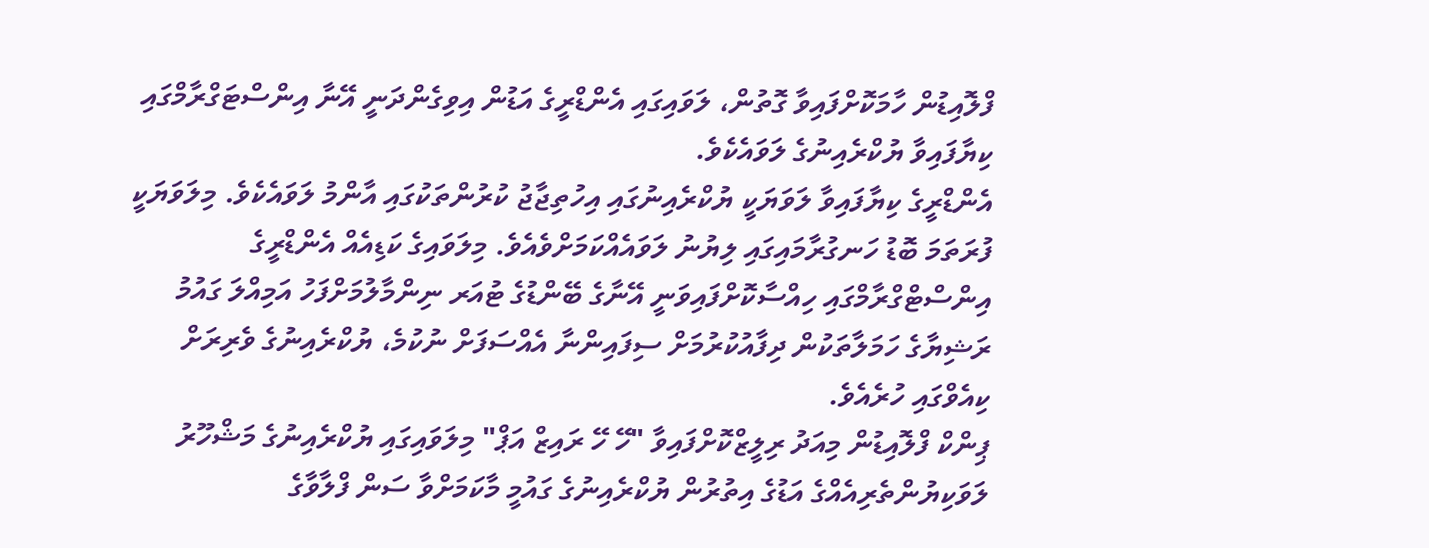ފްލޮއިޑުން ހާމަކޮށްފައިވާ ގޮތުން، ލަވައިގައި އެންޑްރީގެ އަޑުން އިވިގެންދަނީ އޭނާ އިންސްޓަގްރާމްގައި ކިޔާފައިވާ ޔުކްރެއިނުގެ ލަވައެކެވެ.
އެންޑްރީގެ ކިޔާފައިވާ ލަވަޔަކީ ޔުކްރެއިނުގައި އިހުތިޖާޖު ކުރުންތަކުގައި އާންމު ލަވައެކެވެ. މިލަވަޔަކީ ފުރަތަމަ ބޮޑު ހަނގުރާމައިގައި ލިޔުނު ލަވައެއްކަމަށްވެއެވެ. މިލަވައިގެ ކަޑިއެއް އެންޑްރީގެ އިންސްޓްގްރާމްގައި ހިއްސާކޮށްފައިވަނީ އޭނާގެ ބޭންޑުގެ ޓުއަރ ނިންމާލުމަށްފަހު އަމިއްލަ ގައުމު ރަޝިޔާގެ ހަމަލާތަކުން ދިފާއުކުރުމަށް ސިފައިންނާ އެއްސަފަށް ނުކުމެ، ޔުކްރެއިނުގެ ވެރިރަށް ކިއެވްގައި ހުރެއެވެ.
ޕިންކް ފްލޮއިޑުން މިއަދު ރިލީޒްކޮށްފައިވާ "ހޭ ހޭ ރައިޒް އަޕް" މިލަވައިގައި ޔުކްރެއިނުގެ މަޝްހޫރު ލަވަކިޔުންތެރިއެއްގެ އަޑުގެ އިތުރުން ޔުކްރެއިނުގެ ގައުމީ މާކަމަށްވާ ސަން ފްލާވާގެ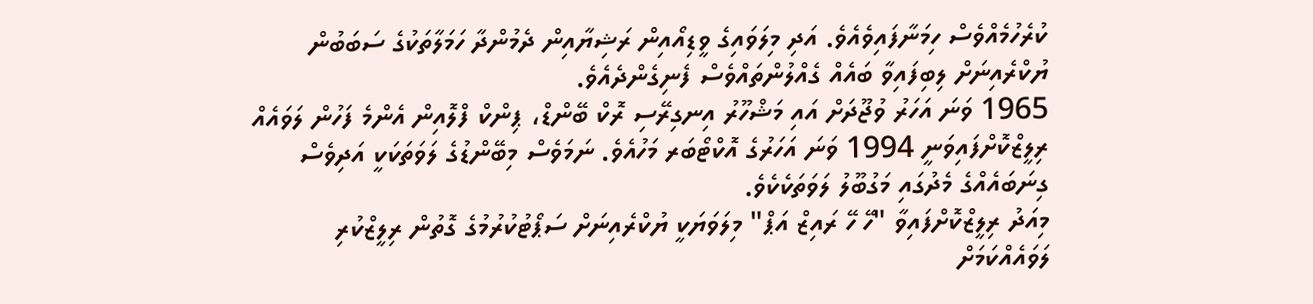ކުރެހުމެއްވެސް ހިމަނާފައިވެއެވެ. އަދި މިލަވައިގެ ވީޑިއޯއިން ރަޝިޔާއިން ދެމުންދާ ހަމަލާތަކުގެ ސަބަބުން ޔުކްރެއިނަށް ލިބިފައިވާ ބައެއް ގެއްލުންތައްވެސް ފެނިގެންދެއެވެ.
1965 ވަނަ އަހަރު ވުޖޫދަށް އައި މަޝްހޫރު އިނގިރޭސި ރޮކް ބޭންޑް، ޕިންކް ފްލޮއިން އެންމެ ފަހުން ލަވައެއް ރިލީޒްކޮށްފައިވަނީ 1994 ވަނަ އަހަރުގެ އޮކްޓޯބަރ މަހުއެވެ. ނަމަވެސް މިބޭންޑުގެ ލަވަތަކަކީ އަދިވެސް ގިނަބައެއްގެ މެދުގައި މަގުބޫލު ލަވަތަކެކެވެ.
މިއަދު ރިލީޒްކޮށްފައިވާ "ހޭ ހޭ ރައިޒް އަޕް" މިލަވަޔަކީ ޔުކްރެއިނަށް ސަޕޯޓުކުރުމުގެ ގޮތުން ރިލީޒްކުރި ލަވައެއްކަމަށް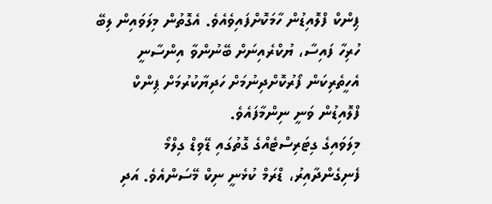ޕިންކް ފްލޮއިޑުން ހާމަކޮށްފައިވެއެވެ. އެގޮތުން މިލަވައިން ލިބޭ ހުރިހާ ފައިސާ، ޔުކްރެއިނަށް ބޭނުންވާ އިންސާނީ އެހީތެރިކަން ފޯރުކޮށްދިނުމަށް ހަދިޔާކުރުމަށް ޕިންކް ފްލޮއިޑުން ވަނީ ނިންމާފައެވެ.
މިލަވައިގެ ގިޓަރިސްޓެއްގެ ގޮތުގައި ޑޭވިޑް ގިލްމޯ ފެނިގެންދާއިރު، ޑްރަމް ކުޅެނީ ނިކް މޭސަންއެވެ. އަދި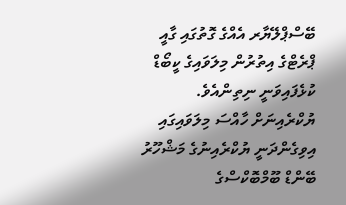ބޭސްޕްލޭޔާރ އެއްގެ ގޮތުގައި ގާއީ ޕްރެޓްގެ އިތުރުން މިލަވައިގެ ކީބޯޑް ކުޅެފައިވަނީ ނިތިންއެވެ.
ޔުކްރެއިނަށް ހާއްސަ މިލަވައިގައި އިވިގެންދަނީ ޔުކްރެއިނުގެ މަޝްހޫރު ބޭންޑް ބޫމްބޮކްސްގެ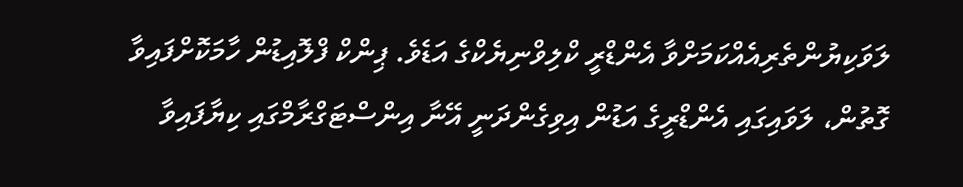ލަވަކިޔުންތެރިއެއްކަމަށްވާ އެންޑްރީ ކްލިވްނިޔެކްގެ އަޑެވެ. ޕިންކް ފްލޮއިޑުން ހާމަކޮށްފައިވާ ގޮތުން، ލަވައިގައި އެންޑްރީގެ އަޑުން އިވިގެންދަނީ އޭނާ އިންސްޓަގްރާމްގައި ކިޔާފައިވާ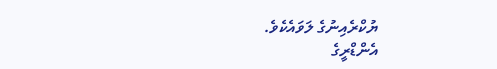ޔުކްރެއިނުގެ ލަވައެކެވެ.
އެންޑްރީގެ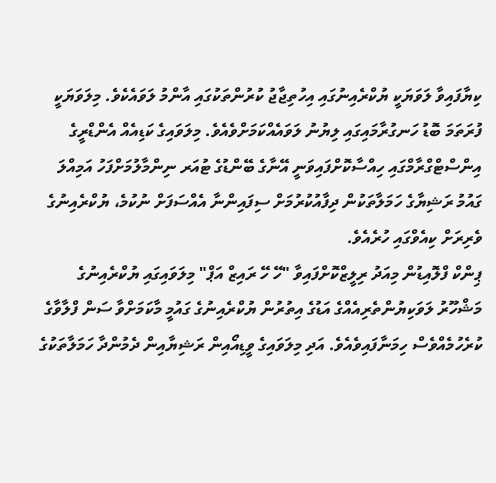ކިޔާފައިވާ ލަވަޔަކީ ޔުކްރެއިނުގައި އިހުތިޖާޖު ކުރުންތަކުގައި އާންމު ލަވައެކެވެ. މިލަވަޔަކީ ފުރަތަމަ ބޮޑު ހަނގުރާމައިގައި ލިޔުނު ލަވައެއްކަމަށްވެއެވެ. މިލަވައިގެ ކަޑިއެއް އެންޑްރީގެ އިންސްޓްގްރާމްގައި ހިއްސާކޮށްފައިވަނީ އޭނާގެ ބޭންޑުގެ ޓުއަރ ނިންމާލުމަށްފަހު އަމިއްލަ ގައުމު ރަޝިޔާގެ ހަމަލާތަކުން ދިފާއުކުރުމަށް ސިފައިންނާ އެއްސަފަށް ނުކުމެ، ޔުކްރެއިނުގެ ވެރިރަށް ކިއެވްގައި ހުރެއެވެ.
ޕިންކް ފްލޮއިޑުން މިއަދު ރިލީޒްކޮށްފައިވާ "ހޭ ހޭ ރައިޒް އަޕް" މިލަވައިގައި ޔުކްރެއިނުގެ މަޝްހޫރު ލަވަކިޔުންތެރިއެއްގެ އަޑުގެ އިތުރުން ޔުކްރެއިނުގެ ގައުމީ މާކަމަށްވާ ސަން ފްލާވާގެ ކުރެހުމެއްވެސް ހިމަނާފައިވެއެވެ. އަދި މިލަވައިގެ ވީޑިއޯއިން ރަޝިޔާއިން ދެމުންދާ ހަމަލާތަކުގެ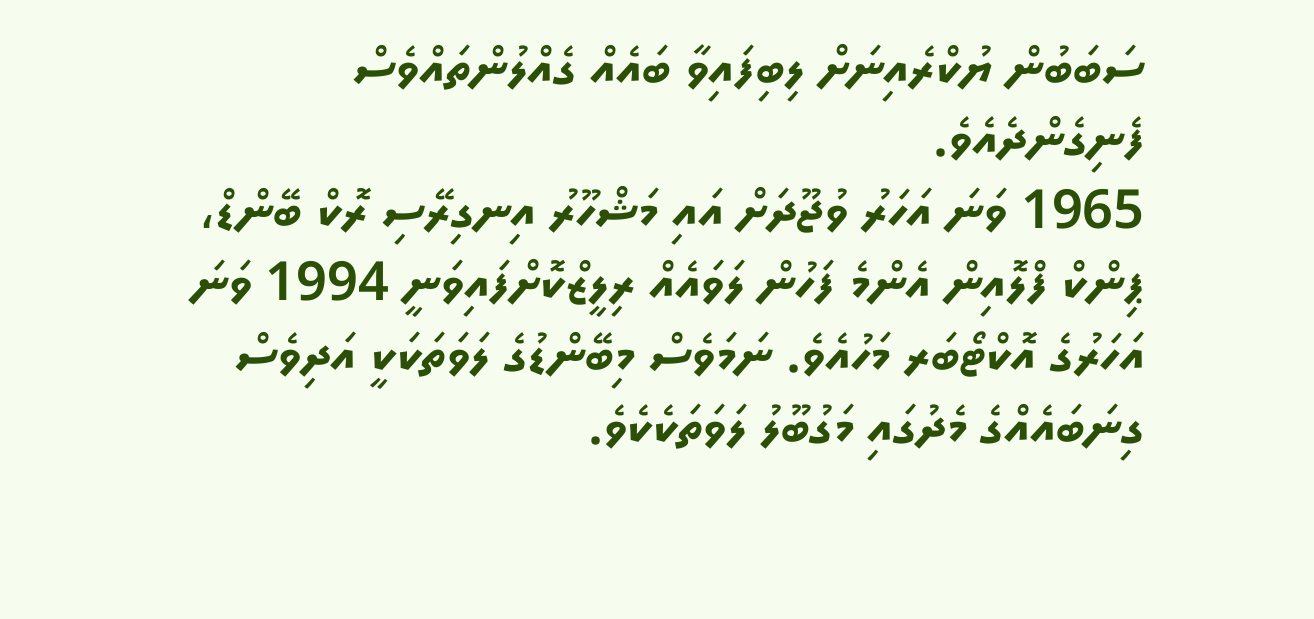ސަބަބުން ޔުކްރެއިނަށް ލިބިފައިވާ ބައެއް ގެއްލުންތައްވެސް ފެނިގެންދެއެވެ.
1965 ވަނަ އަހަރު ވުޖޫދަށް އައި މަޝްހޫރު އިނގިރޭސި ރޮކް ބޭންޑް، ޕިންކް ފްލޮއިން އެންމެ ފަހުން ލަވައެއް ރިލީޒްކޮށްފައިވަނީ 1994 ވަނަ އަހަރުގެ އޮކްޓޯބަރ މަހުއެވެ. ނަމަވެސް މިބޭންޑުގެ ލަވަތަކަކީ އަދިވެސް ގިނަބައެއްގެ މެދުގައި މަގުބޫލު ލަވަތަކެކެވެ.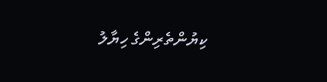ކިޔުންތެރިންގެ ހިޔާލު